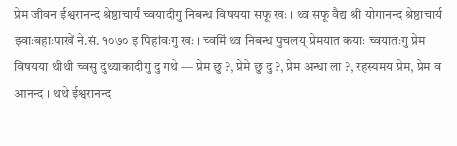प्रेम जीवन ईश्वरानन्द श्रेष्ठाचार्यं च्वयादीगु निबन्ध विषयया सफू खः । थ्व सफू वैद्य श्री योगानन्द श्रेष्ठाचार्य झ्वाःबहाःपाखें ने.सं. १०७० इ पिहांवःगु खः । च्वमिं थ्व निबन्ध पुचलय् प्रेमयात कयाः च्वयातःगु प्रेम विषयया थीथी च्वसु दुथ्याकादीगु दु गथे — प्रेम छु ?, प्रेमे छु दु ?, प्रेम अन्धा ला ?, रहस्यमय प्रेम, प्रेम व आनन्द । थथे ईश्वरानन्द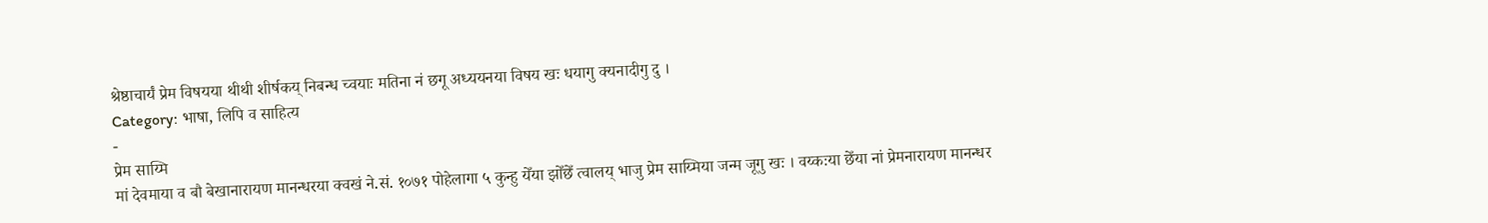श्रेष्ठाचार्यं प्रेम विषयया थीथी शीर्षकय् निबन्ध च्वयाः मतिना नं छगू अध्ययनया विषय खः धयागु क्यनादीगु दु ।
Category: भाषा, लिपि व साहित्य
-
प्रेम साय्मि
मां देवमाया व बौ बेखानारायण मानन्धरया क्वखं ने.सं. १०७१ पोहेलागा ५ कुन्हु येँया झोँछेँ त्वालय् भाजु प्रेम साय्मिया जन्म जूगु खः । वय्कःया छेँया नां प्रेमनारायण मानन्धर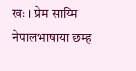खः । प्रेम साय्मि नेपालभाषाया छम्ह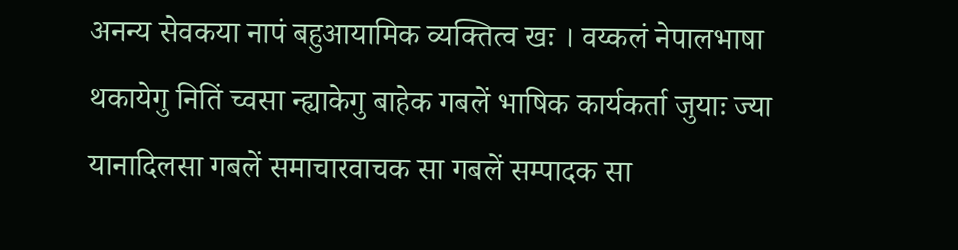अनन्य सेवकया नापं बहुआयामिक व्यक्तित्व खः । वय्कलं नेपालभाषा थकायेगु नितिं च्वसा न्ह्याकेगु बाहेक गबलें भाषिक कार्यकर्ता जुयाः ज्या यानादिलसा गबलें समाचारवाचक सा गबलें सम्पादक सा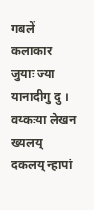गबलें कलाकार जुयाः ज्या यानादीगु दु ।
वय्कःया लेखन ख्यलय् दकलय् न्हापां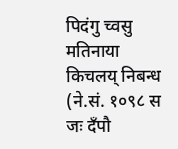पिदंगु च्वसु मतिनाया किचलय् निबन्ध (ने.सं. १०९८ स जः दँपौ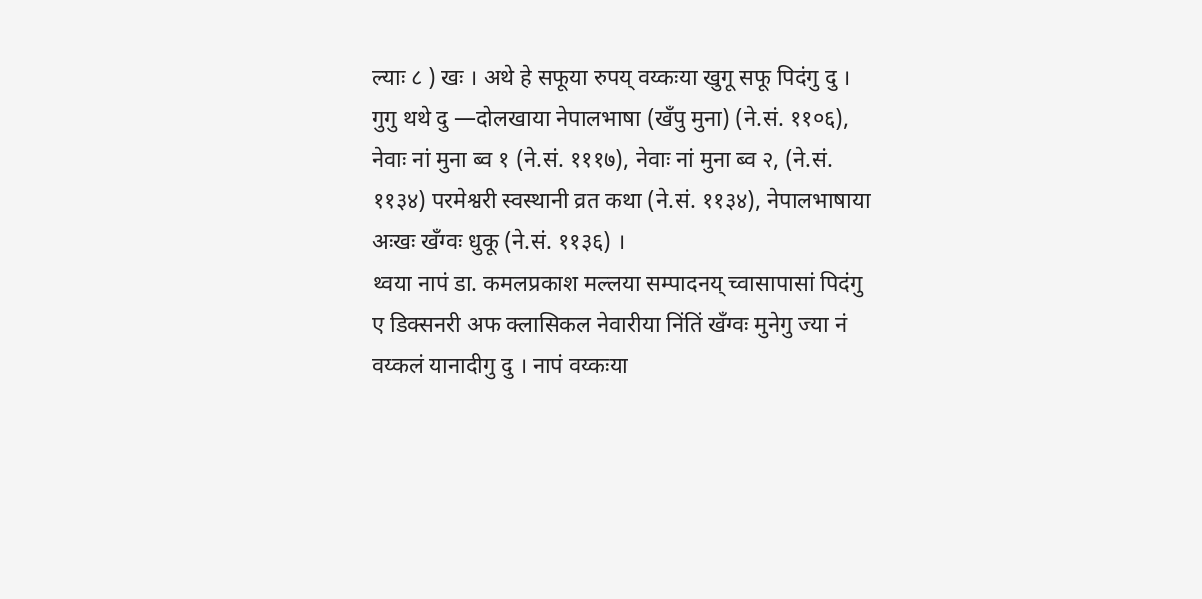ल्याः ८ ) खः । अथे हे सफूया रुपय् वय्कःया खुगू सफू पिदंगु दु । गुगु थथे दु —दोलखाया नेपालभाषा (खँपु मुना) (ने.सं. ११०६), नेवाः नां मुना ब्व १ (ने.सं. १११७), नेवाः नां मुना ब्व २, (ने.सं. ११३४) परमेश्वरी स्वस्थानी व्रत कथा (ने.सं. ११३४), नेपालभाषाया अःखः खँग्वः धुकू (ने.सं. ११३६) ।
थ्वया नापं डा. कमलप्रकाश मल्लया सम्पादनय् च्वासापासां पिदंगु ए डिक्सनरी अफ क्लासिकल नेवारीया निंतिं खँग्वः मुनेगु ज्या नं वय्कलं यानादीगु दु । नापं वय्कःया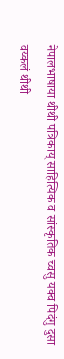नेपालभाषाया थीथी पत्रिकाय् साहित्यिक व सांस्कृतिक च्वसु यक्व पिदंगु दुसा वय्कलं थीथी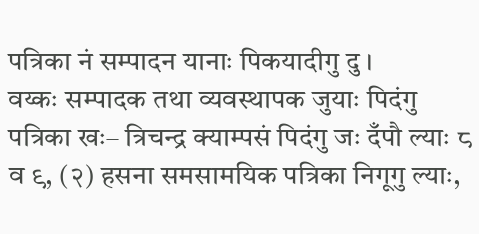पत्रिका नं सम्पादन यानाः पिकयादीगु दु ।
वय्कः सम्पादक तथा व्यवस्थापक जुयाः पिदंगु पत्रिका खः– त्रिचन्द्र क्याम्पसं पिदंगु जः दँपौ ल्याः ८ व ९, (२) हसना समसामयिक पत्रिका निगूगु ल्याः,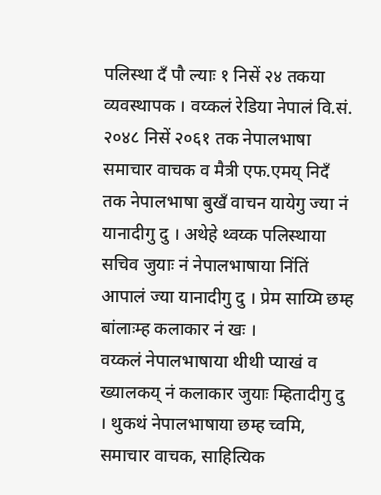पलिस्था दँ पौ ल्याः १ निसें २४ तकया व्यवस्थापक । वय्कलं रेडिया नेपालं वि.सं. २०४८ निसें २०६१ तक नेपालभाषा समाचार वाचक व मैत्री एफ.एमय् निदँ तक नेपालभाषा बुखँ वाचन यायेगु ज्या नं यानादीगु दु । अथेहे थ्वय्क पलिस्थाया सचिव जुयाः नं नेपालभाषाया निंतिं आपालं ज्या यानादीगु दु । प्रेम साय्मि छम्ह बांलाःम्ह कलाकार नं खः ।
वय्कलं नेपालभाषाया थीथी प्याखं व ख्यालकय् नं कलाकार जुयाः म्हितादीगु दु । थुकथं नेपालभाषाया छम्ह च्वमि, समाचार वाचक, साहित्यिक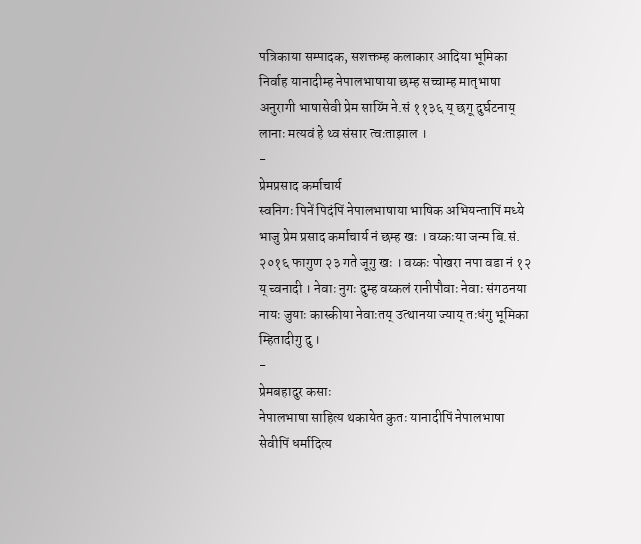पत्रिकाया सम्पादक, सशक्तम्ह कलाकार आदिया भूमिका निर्वाह यानादीम्ह नेपालभाषाया छम्ह सच्चाम्ह मातृभाषा अनुरागी भाषासेवी प्रेम साय्मिं ने.सं ११३६ य् छगू दुर्घटनाय् लानाः मत्यवं हे थ्व संसार त्वःताझाल ।
-
प्रेमप्रसाद कर्माचार्य
स्वनिगः पिनें पिदंपिं नेपालभाषाया भाषिक अभियन्तापिं मध्ये भाजु प्रेम प्रसाद कर्माचार्य नं छम्ह खः । वय्कःया जन्म बि.सं. २०१६ फागुण २३ गते जूगु खः । वय्कः पोखरा नपा वडा नं १२ य् च्वनादी । नेवाः नुगः दुम्ह वय्कलं रानीपौवाः नेवाः संगठनया नायः जुयाः कास्कीया नेवाःतय् उत्थानया ज्याय् तःधंगु भूमिका म्हितादीगु दु ।
-
प्रेमबहादुर कसाः
नेपालभाषा साहित्य थकायेत कुतः यानादीपिं नेपालभाषा सेवीपिं धर्मादित्य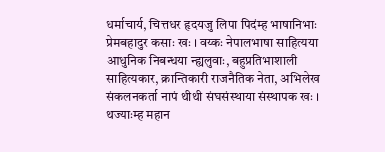धर्माचार्य, चित्तधर हृदयजु लिपा पिदंम्ह भाषानिभाः प्रेमबहादुर कसाः खः । वय्कः नेपालभाषा साहित्यया आधुनिक निबन्धया न्ह्यलुवाः, बहुप्रतिभाशाली साहित्यकार, क्रान्तिकारी राजनैतिक नेता, अभिलेख संकलनकर्ता नापं थीथी संघसंस्थाया संस्थापक खः । थज्याःम्ह महान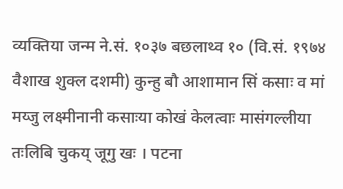व्यक्तिया जन्म ने.सं. १०३७ बछलाथ्व १० (वि.सं. १९७४ वैशाख शुक्ल दशमी) कुन्हु बौ आशामान सिं कसाः व मां मय्जु लक्ष्मीनानी कसाःया कोखं केलत्वाः मासंगल्लीया तःलिबि चुकय् जूगु खः । पटना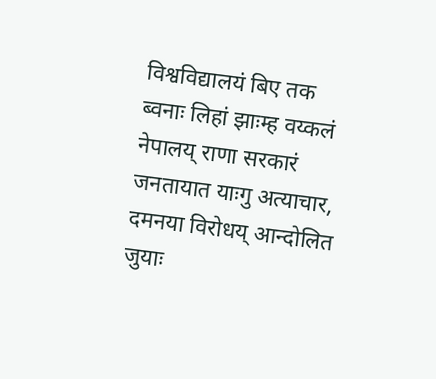विश्वविद्यालयं बिए तक ब्वनाः लिहां झाःम्ह वय्कलं नेपालय् राणा सरकारं जनतायात याःगु अत्याचार, दमनया विरोधय् आन्दोलित जुयाः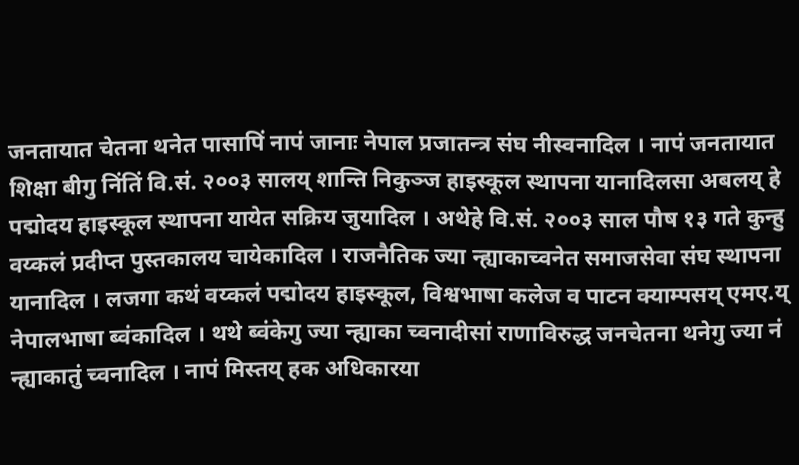जनतायात चेतना थनेत पासापिं नापं जानाः नेपाल प्रजातन्त्र संघ नीस्वनादिल । नापं जनतायात शिक्षा बीगु निंतिं वि.सं. २००३ सालय् शान्ति निकुञ्ज हाइस्कूल स्थापना यानादिलसा अबलय् हे पद्मोदय हाइस्कूल स्थापना यायेत सक्रिय जुयादिल । अथेहे वि.सं. २००३ साल पौष १३ गते कुन्हु वय्कलं प्रदीप्त पुस्तकालय चायेकादिल । राजनैतिक ज्या न्ह्याकाच्वनेत समाजसेवा संघ स्थापना यानादिल । लजगा कथं वय्कलं पद्मोदय हाइस्कूल, विश्वभाषा कलेज व पाटन क्याम्पसय् एमए.य् नेपालभाषा ब्वंकादिल । थथे ब्वंकेगु ज्या न्ह्याका च्वनादीसां राणाविरुद्ध जनचेतना थनेगु ज्या नं न्ह्याकातुं च्वनादिल । नापं मिस्तय् हक अधिकारया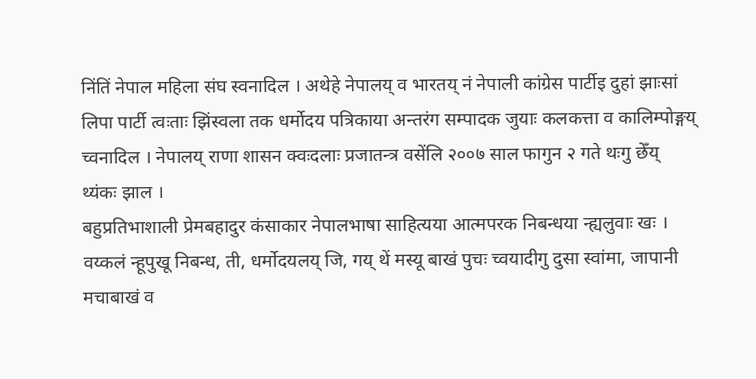निंतिं नेपाल महिला संघ स्वनादिल । अथेहे नेपालय् व भारतय् नं नेपाली कांग्रेस पार्टीइ दुहां झाःसां लिपा पार्टी त्वःताः झिंस्वला तक धर्मोदय पत्रिकाया अन्तरंग सम्पादक जुयाः कलकत्ता व कालिम्पोङ्गय् च्वनादिल । नेपालय् राणा शासन क्वःदलाः प्रजातन्त्र वसेंलि २००७ साल फागुन २ गते थःगु छेँय् थ्यंकः झाल ।
बहुप्रतिभाशाली प्रेमबहादुर कंसाकार नेपालभाषा साहित्यया आत्मपरक निबन्धया न्ह्यलुवाः खः । वय्कलं न्हूपुखू निबन्ध, ती, धर्मोदयलय् जि, गय् थें मस्यू बाखं पुचः च्वयादीगु दुसा स्वांमा, जापानी मचाबाखं व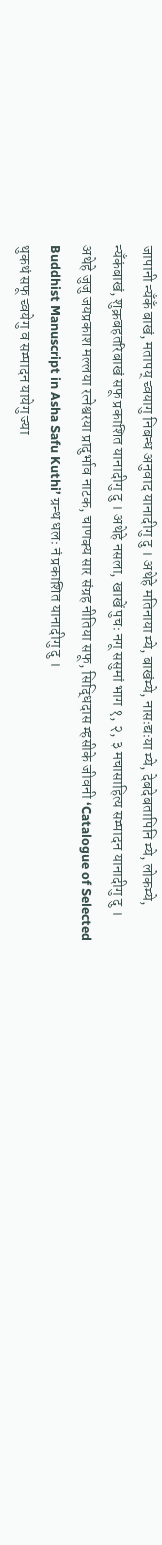जापानी न्यँकँ बाखं, मतापय् च्वयागु निबन्ध अनुवाद यानादीगु दु । अथेहे मतिनाया म्ये, बाखंम्ये, नासःद्यःया म्ये, देबदेबतापिनि म्ये, लोकम्ये, न्यँकंबाखं, शुक्रबहतरिबाखं सफू प्रकाशित यानादीगु दु । अथेहे नसला, खाखें पुचः नगू ससुमां भाग १, २, ३ मचासाहित्य सम्पादन यानादीगु दु । अथेहे जुजु जयप्रकाश मल्लया रत्नेश्वरया प्रादुर्भाव नाटक, चाणक्य सार संग्रह नीतिया सफू, सिद्धिदास म्हसीके जीवनी ‘Catalogue of Selected Buddhist Manuscript in Asha Safu Kuthi’ ग्रन्थ धलः नं प्रकाशित यानादीगु दु ।
थुकथं सफू च्वयेगु व सम्पादन यायेगु ज्या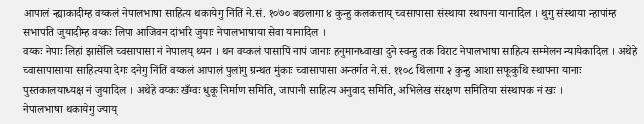आपालं न्ह्याकादीम्ह वय्कलं नेपालभाषा साहित्य थकायेगु निंतिं ने.सं. १०७० बछलागा ४ कुन्हु कलकत्ताय् च्वसापासा संस्थाया स्थापना यानादिल । थुगु संस्थाया न्हापांम्ह सभापति जुयादीम्ह वय्कः लिपा आजिवन दांभरि जुयाः नेपालभाषाया सेवा यानादिल ।
वय्कः नेपाः लिहां झासेंलि च्वसापासा नं नेपालय् थ्यन । थन वय्कलं पासापिं नापं जानाः हनुमानध्वाखा दुने स्वन्हु तक विराट नेपालभाषा साहित्य सम्मेलन न्यायेकादिल । अथेहे च्वासापासाया साहित्यया देगः दनेगु निंतिं वय्कलं आपालं पुलांगु ग्रन्थत मुंकाः च्वासापासा अन्तर्गत ने.सं. ११०८ थिंलागा २ कुन्हु आशा सफूकुथि स्थापना यानाः पुस्तकालयाध्यक्ष नं जुयादिल । अथेहे वय्कः खँग्वः धुकू निर्माण समिति, जापानी साहित्य अनुवाद समिति, अभिलेख संरक्षण समितिया संस्थापक नं खः ।
नेपालभाषा थकायेगु ज्याय्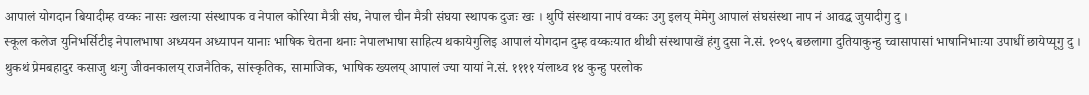आपालं योगदान बियादीम्ह वय्कः नासः खलःया संस्थापक व नेपाल कोरिया मैत्री संघ, नेपाल चीन मैत्री संघया स्थापक दुजः खः । थुपिं संस्थाया नापं वय्कः उगु इलय् मेमेगु आपालं संघसंस्था नाप नं आवद्ध जुयादीगु दु ।
स्कूल कलेज युनिभर्सिटीइ नेपालभाषा अध्ययन अध्यापन यानाः भाषिक चेतना थनाः नेपालभाषा साहित्य थकायेगुलिइ आपालं योगदान दुम्ह वय्कःयात थीथी संस्थापाखें हंगु दुसा ने.सं. १०९५ बछलागा दुतियाकुन्हु च्वासापासां भाषानिभाःया उपाधीं छायेप्यूगु दु । थुकथं प्रेमबहादुर कसाजु थःगु जीवनकालय् राजनैतिक, सांस्कृतिक, सामाजिक, भाषिक ख्यलय् आपालं ज्या यायां ने.सं. ११११ यंलाथ्व १४ कुन्हु परलोक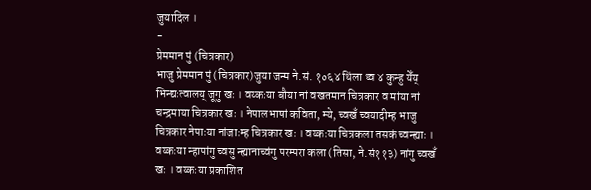जुयादिल ।
-
प्रेममान पुं (चित्रकार)
भाजु प्रेममान पुं (चित्रकार)जुया जन्म ने.सं. १०६४ थिंला थ्व ४ कुन्हु येँय् भिन्द्यःत्वालय् जूगु खः । वय्कःया बौया नां वखतमान चित्रकार व मांया नां चन्द्रमाया चित्रकार खः । नेपालभाषां कविता, म्ये, च्वखँ च्वयादीम्ह भाजु चित्रकार नेपाःया नांजाःम्ह चित्रकार खः । वय्कःया चित्रकला तसकं च्वन्ह्याः । वय्कःया न्हापांगु च्वसु न्ह्यानाच्वंगु परम्परा कला (तिसा, ने.सं११३) नांगु च्वखँ खः । वय्कःया प्रकाशित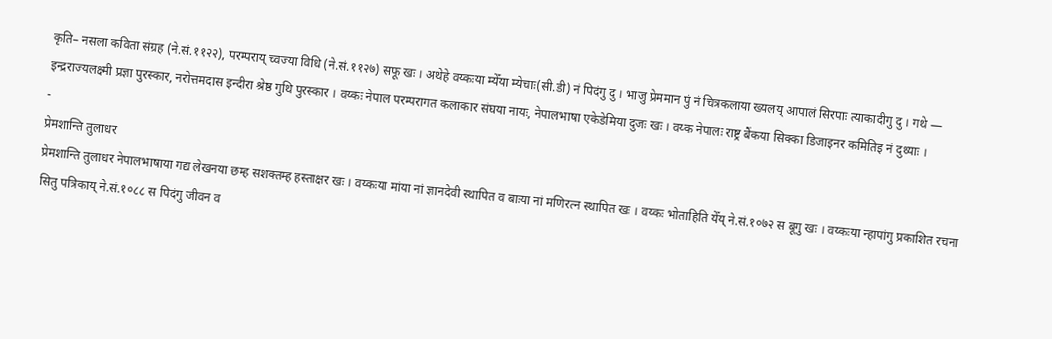कृति– नसला कविता संग्रह (ने.सं.११२२), परम्पराय् च्वज्या विधि (ने.सं.११२७) सफू खः । अथेहे वय्कःया म्येँया म्येचाः(सी.डी) नं पिदंगु दु । भाजु प्रेममान पुं नं चित्रकलाया ख्यलय् आपालं सिरपाः त्याकादीगु दु । गथे — इन्द्रराज्यलक्ष्मी प्रज्ञा पुरस्कार, नरोत्तमदास इन्दीरा श्रेष्ठ गुथि पुरस्कार । वय्कः नेपाल परम्परागत कलाकार संघया नायः, नेपालभाषा एकेडेमिया दुजः खः । वय्क नेपालः राष्ट्र बैंकया सिक्का डिजाइनर कमितिइ नं दुथ्याः ।
-
प्रेमशान्ति तुलाधर
प्रेमशान्ति तुलाधर नेपालभाषाया गद्य लेखनया छम्ह सशक्तम्ह हस्ताक्षर खः । वय्कःया मांया नां ज्ञानदेवी स्थापित व बाःया नां मणिरत्न स्थापित खः । वय्कः भोताहिति येँय् ने.सं.१०७२ स बूगु खः । वय्कःया न्हापांगु प्रकाशित रचना सितु पत्रिकाय् ने.सं.१०८८ स पिदंगु जीवन व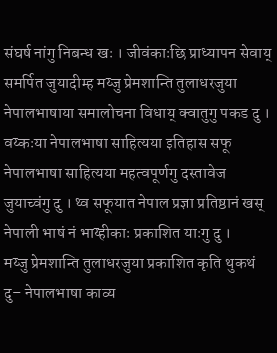संघर्ष नांगु निबन्ध खः । जीवंकाःछि प्राध्यापन सेवाय् समर्पित जुयादीम्ह मय्जु प्रेमशान्ति तुलाधरजुया नेपालभाषाया समालोचना विधाय् क्वातुगु पकड दु । वय्कःया नेपालभाषा साहित्यया इतिहास सफू नेपालभाषा साहित्यया महत्वपूर्णगु दस्तावेज जुयाच्वंगु दु । थ्व सफूयात नेपाल प्रज्ञा प्रतिष्ठानं खस् नेपाली भाषं नं भाय्हीकाः प्रकाशित याःगु दु ।
मय्जु प्रेमशान्ति तुलाधरजुया प्रकाशित कृति थुकथं दु– नेपालभाषा काव्य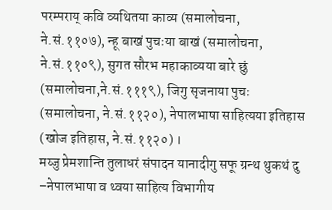परम्पराय् कवि व्यथितया काव्य (समालोचना, ने.सं.११०७), न्हू बाखं पुचःया बाखं (समालोचना, ने.सं.११०९), सुगत सौरभ महाकाव्यया बारे छुं (समालोचना,ने.सं.१११९), जिगु सृजनाया पुचः (समालोचना, ने.सं.११२०), नेपालभाषा साहित्यया इतिहास (खोज इतिहास, ने.सं.११२०) ।
मय्जु प्रेमशान्ति तुलाधरं संपादन यानादीगु सफू ग्रन्थ थुकथं दु –नेपालभाषा व थ्वया साहित्य विभागीय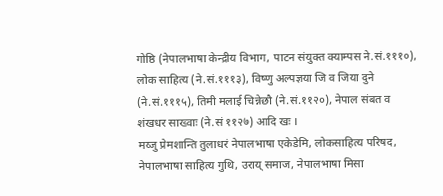गोष्ठि (नेपालभाषा केन्द्रीय विभाग, पाटन संयुक्त क्याम्पस ने.सं.१११०), लोक साहित्य (ने.सं.१११३), विष्णु अल्पज्ञया जि व जिया दुने (ने.सं.१११५), तिमी मलाई चिन्नेछौ (ने.सं.११२०), नेपाल संबत व शंखधर साख्वाः (ने.सं ११२७) आदि खः ।
मय्जु प्रेमशान्ति तुलाधरं नेपालभाषा एकेडेमि, लोकसाहित्य परिषद, नेपालभाषा साहित्य गुथि, उराय् समाज, नेपालभाषा मिसा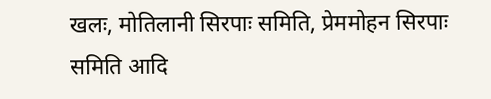खलः, मोतिलानी सिरपाः समिति, प्रेममोहन सिरपाः समिति आदि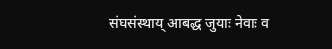संघसंस्थाय् आबद्ध जुयाः नेवाः व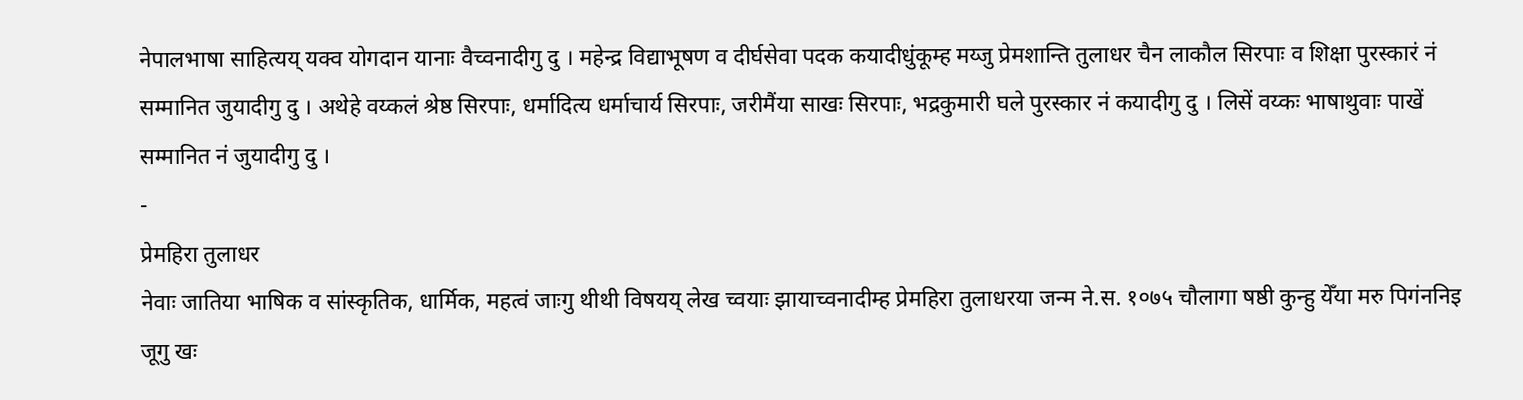नेपालभाषा साहित्यय् यक्व योगदान यानाः वैच्वनादीगु दु । महेन्द्र विद्याभूषण व दीर्घसेवा पदक कयादीधुंकूम्ह मय्जु प्रेमशान्ति तुलाधर चैन लाकौल सिरपाः व शिक्षा पुरस्कारं नं सम्मानित जुयादीगु दु । अथेहे वय्कलं श्रेष्ठ सिरपाः, धर्मादित्य धर्माचार्य सिरपाः, जरीमैंया साखः सिरपाः, भद्रकुमारी घले पुरस्कार नं कयादीगु दु । लिसें वय्कः भाषाथुवाः पाखें सम्मानित नं जुयादीगु दु ।
-
प्रेमहिरा तुलाधर
नेवाः जातिया भाषिक व सांस्कृतिक, धार्मिक, महत्वं जाःगु थीथी विषयय् लेख च्वयाः झायाच्वनादीम्ह प्रेमहिरा तुलाधरया जन्म ने.स. १०७५ चौलागा षष्ठी कुन्हु येँया मरु पिगंननिइ जूगु खः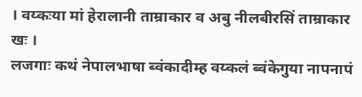। वय्कःया मां हेरालानी ताम्राकार व अबु नीलबीरसिं ताम्राकार खः ।
लजगाः कथं नेपालभाषा ब्वंकादीम्ह वय्कलं ब्वंकेगुया नापनापं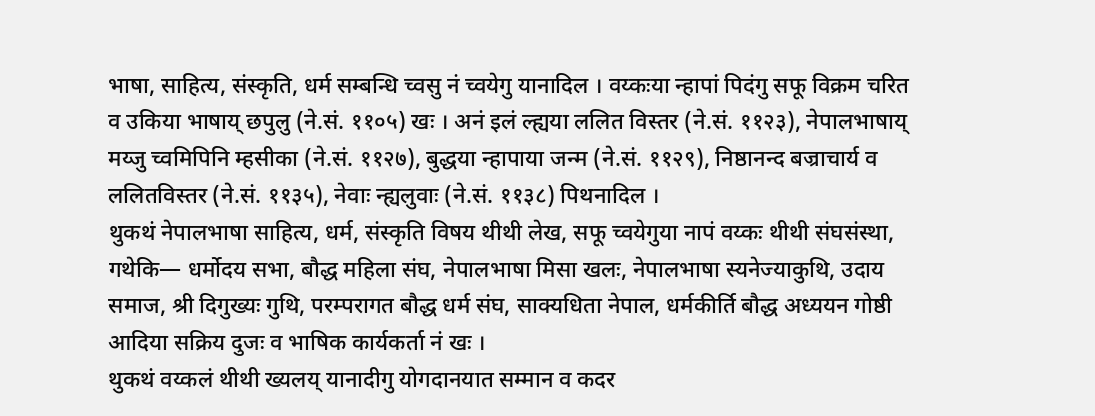भाषा, साहित्य, संस्कृति, धर्म सम्बन्धि च्वसु नं च्वयेगु यानादिल । वय्कःया न्हापां पिदंगु सफू विक्रम चरित व उकिया भाषाय् छपुलु (ने.सं. ११०५) खः । अनं इलं ल्ह्यया ललित विस्तर (ने.सं. ११२३), नेपालभाषाय् मय्जु च्वमिपिनि म्हसीका (ने.सं. ११२७), बुद्धया न्हापाया जन्म (ने.सं. ११२९), निष्ठानन्द बज्राचार्य व ललितविस्तर (ने.सं. ११३५), नेवाः न्ह्यलुवाः (ने.सं. ११३८) पिथनादिल ।
थुकथं नेपालभाषा साहित्य, धर्म, संस्कृति विषय थीथी लेख, सफू च्वयेगुया नापं वय्कः थीथी संघसंस्था, गथेकि— धर्मोदय सभा, बौद्ध महिला संघ, नेपालभाषा मिसा खलः, नेपालभाषा स्यनेज्याकुथि, उदाय समाज, श्री दिगुख्यः गुथि, परम्परागत बौद्ध धर्म संघ, साक्यधिता नेपाल, धर्मकीर्ति बौद्ध अध्ययन गोष्ठी आदिया सक्रिय दुजः व भाषिक कार्यकर्ता नं खः ।
थुकथं वय्कलं थीथी ख्यलय् यानादीगु योगदानयात सम्मान व कदर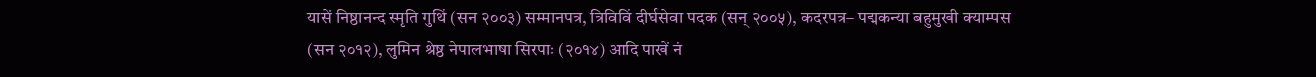यासें निष्ठानन्द स्मृति गुथिं (सन २००३) सम्मानपत्र, त्रिविविं दीर्घसेवा पदक (सन् २००५), कदरपत्र– पद्मकन्या बहुमुखी क्याम्पस (सन २०१२), लुमिन श्रेष्ठ नेपालभाषा सिरपाः (२०१४) आदि पाखें नं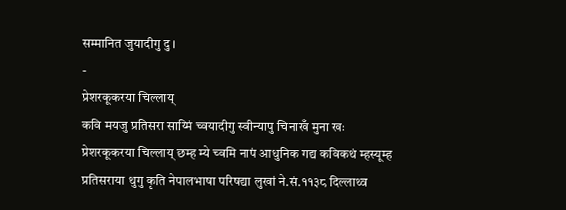सम्मानित जुयादीगु दु ।
-
प्रेशरकूकरया चिल्लाय्
कवि मयजु प्रतिसरा साय्मिं च्वयादीगु स्वीन्यापु चिनाखँ मुना खः प्रेशरकूकरया चिल्लाय् छम्ह म्ये च्वमि नापं आधुनिक गद्य कविकथं म्हस्यूम्ह प्रतिसराया थुगु कृति नेपालभाषा परिषद्या लुखां ने.सं.११३८ दिल्लाथ्व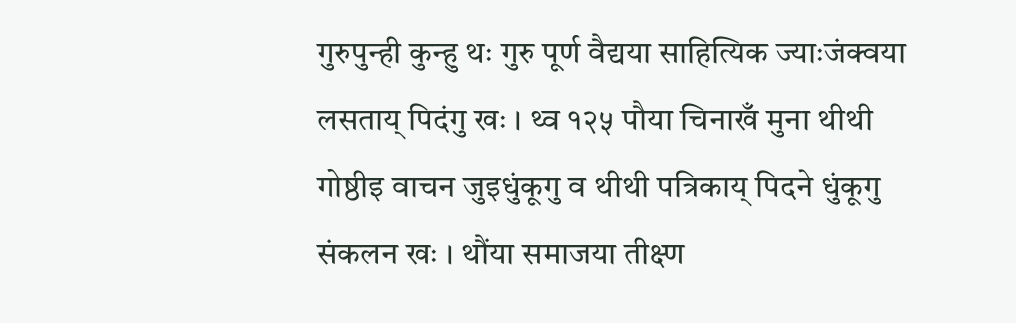गुरुपुन्ही कुन्हु थः गुरु पूर्ण वैद्यया साहित्यिक ज्याःजंक्वया लसताय् पिदंगु खः । थ्व १२५ पौया चिनाखँ मुना थीथी गोष्ठीइ वाचन जुइधुंकूगु व थीथी पत्रिकाय् पिदने धुंकूगु संकलन खः । थौंया समाजया तीक्ष्ण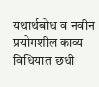यथार्थबोध व नवीन प्रयोगशील काव्य विधियात छधी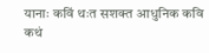यानाः कविं थःत सशक्त आधुनिक कवि कथं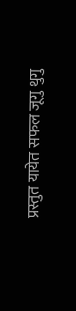प्रस्तुत यायेत सफल जूगु थुगु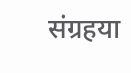संग्रहया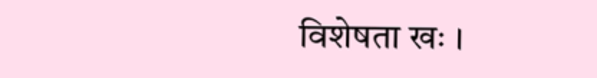विशेषता खः ।